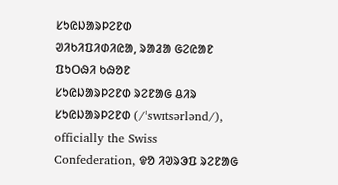ᱥᱩᱭᱡᱟᱨᱞᱮᱱᱰ
ᱣᱤᱠᱤᱯᱤᱰᱤᱭᱟ, ᱨᱟᱲᱟ ᱜᱮᱭᱟᱱ ᱯᱩᱛᱷᱤ ᱠᱷᱚᱱ
ᱥᱩᱭᱡᱟᱨᱞᱮᱱᱰ ᱨᱮᱱᱟᱜ ᱪᱤᱨ
ᱥᱩᱭᱡᱟᱨᱞᱮᱱᱰ (/ˈswɪtsərlənd/), officially the Swiss Confederation, ᱫᱚ ᱤᱣᱨᱳᱯ ᱨᱮᱱᱟᱜ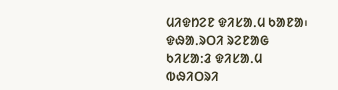ᱢᱤᱫᱴᱮᱱ ᱫᱤᱥᱟᱹᱢ ᱠᱟᱱᱟ᱾ ᱫᱷᱟᱹᱨᱛᱤ ᱨᱮᱱᱟᱜ ᱠᱤᱥᱟᱺᱲ ᱫᱤᱥᱟᱹᱢ ᱵᱷᱤᱛᱨᱤ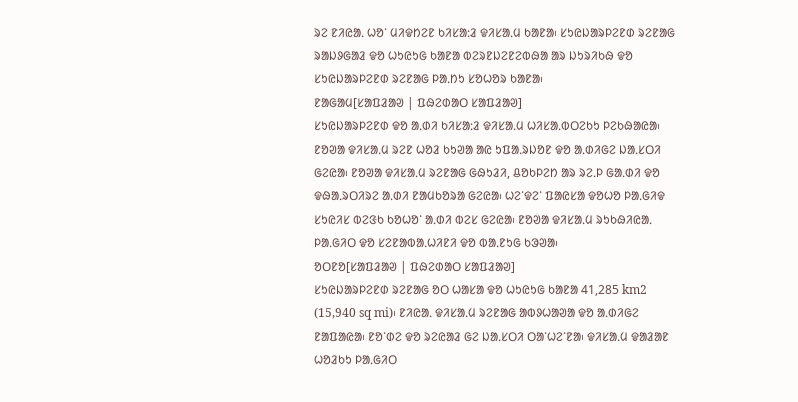ᱨᱮ ᱱᱤᱭᱟᱹ ᱦᱚᱸ ᱢᱤᱫᱴᱮᱱ ᱠᱤᱥᱟᱺᱲ ᱫᱤᱥᱟᱹᱢ ᱠᱟᱱᱟ᱾ ᱥᱩᱭᱡᱟᱨᱞᱮᱱᱰ ᱨᱮᱱᱟᱜ ᱨᱟᱡᱽᱜᱟᱲ ᱫᱚ ᱦᱩᱭᱩᱜ ᱠᱟᱱᱟ ᱵᱮᱨᱱᱡᱮᱱᱮᱵᱷᱟ ᱟᱨ ᱡᱩᱨᱤᱠᱷ ᱫᱚ ᱥᱩᱭᱡᱟᱨᱞᱮᱱᱰ ᱨᱮᱱᱟᱜ ᱞᱟᱹᱴᱩ ᱥᱚᱦᱚᱨ ᱠᱟᱱᱟ᱾
ᱱᱟᱜᱟᱢ[ᱥᱟᱯᱲᱟᱣ | ᱯᱷᱮᱰᱟᱛ ᱥᱟᱯᱲᱟᱣ]
ᱥᱩᱭᱡᱟᱨᱞᱮᱱᱰ ᱫᱚ ᱟᱹᱰᱤ ᱠᱤᱥᱟᱺᱲ ᱫᱤᱥᱟᱹᱢ ᱦᱤᱥᱟᱹᱵᱛᱮᱠᱩ ᱞᱮᱠᱷᱟᱭᱟ᱾ ᱱᱚᱣᱟ ᱫᱤᱥᱟᱹᱢ ᱨᱮᱱ ᱦᱚᱲ ᱠᱩᱣᱟ ᱟᱭ ᱩᱯᱟᱹᱨᱡᱚᱱ ᱫᱚ ᱟᱹᱰᱤᱜᱮ ᱡᱟᱹᱥᱛᱤ ᱜᱮᱭᱟ᱾ ᱱᱚᱣᱟ ᱫᱤᱥᱟᱹᱢ ᱨᱮᱱᱟᱜ ᱜᱷᱩᱲᱤ, ᱪᱚᱠᱞᱮᱴ ᱟᱨ ᱨᱮᱹᱞ ᱜᱟᱹᱰᱤ ᱫᱚ ᱫᱷᱟᱹᱨᱛᱤᱨᱮ ᱟᱹᱰᱤ ᱱᱟᱢᱠᱚᱨᱟ ᱜᱮᱭᱟ᱾ ᱦᱮᱸᱫᱮᱸ ᱯᱟᱭᱥᱟ ᱫᱚᱦᱚ ᱞᱟᱹᱜᱤᱫ ᱥᱩᱭᱤᱥ ᱵᱮᱝᱠ ᱠᱚᱦᱚᱸ ᱟᱹᱰᱤ ᱵᱮᱥ ᱜᱮᱭᱟ᱾ ᱱᱚᱣᱟ ᱫᱤᱥᱟᱹᱢ ᱨᱩᱠᱷᱤᱭᱟᱹ ᱞᱟᱹᱜᱤᱛ ᱫᱚ ᱥᱮᱱᱟᱵᱟᱹᱦᱤᱱᱤ ᱫᱚ ᱵᱟᱹᱱᱩᱜ ᱠᱳᱣᱟ᱾
ᱚᱛᱱᱚ[ᱥᱟᱯᱲᱟᱣ | ᱯᱷᱮᱰᱟᱛ ᱥᱟᱯᱲᱟᱣ]
ᱥᱩᱭᱡᱟᱨᱞᱮᱱᱰ ᱨᱮᱱᱟᱜ ᱚᱛ ᱦᱟᱥᱟ ᱫᱚ ᱦᱩᱭᱩᱜ ᱠᱟᱱᱟ 41,285 km2 (15,940 sq mi)᱾ ᱱᱤᱭᱟᱹ ᱫᱤᱥᱟᱹᱢ ᱨᱮᱱᱟᱜ ᱟᱵᱽᱦᱟᱣᱟ ᱫᱚ ᱟᱹᱰᱤᱜᱮ ᱱᱟᱯᱟᱭᱟ᱾ ᱱᱚᱸᱰᱮ ᱫᱚ ᱨᱮᱭᱟᱲ ᱜᱮ ᱡᱟᱹᱥᱛᱤ ᱛᱟᱸᱦᱮᱸᱱᱟ᱾ ᱫᱤᱥᱟᱹᱢ ᱫᱟᱲᱟᱱ ᱦᱚᱲᱠᱩ ᱞᱟᱹᱜᱤᱛ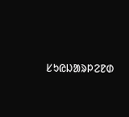ᱥᱩᱭᱡᱟᱨᱞᱮᱱᱰ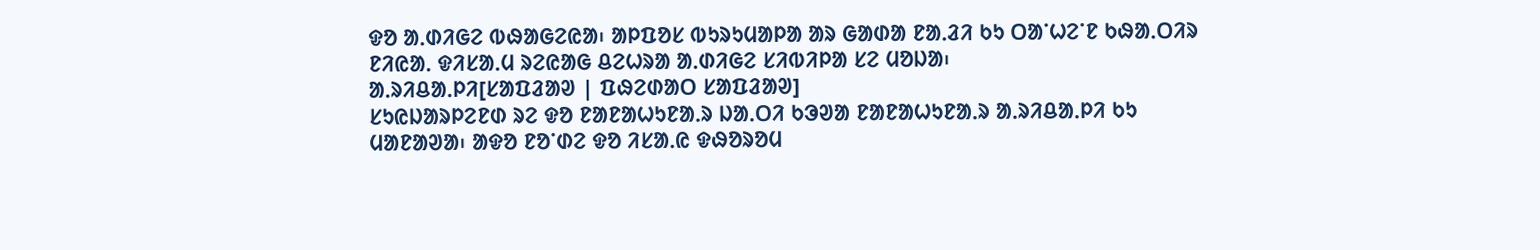ᱫᱚ ᱟᱹᱰᱤᱜᱮ ᱵᱷᱟᱜᱮᱭᱟ᱾ ᱟᱞᱯᱚᱥ ᱵᱩᱨᱩᱢᱟᱞᱟ ᱟᱨ ᱜᱟᱰᱟ ᱱᱟᱹᱲᱤ ᱠᱩ ᱛᱟᱸᱦᱮᱸᱱ ᱠᱷᱟᱹᱛᱤᱨ ᱱᱤᱭᱟᱹ ᱫᱤᱥᱟᱹᱢ ᱨᱮᱭᱟᱜ ᱪᱮᱦᱨᱟ ᱟᱹᱰᱤᱜᱮ ᱥᱤᱵᱤᱞᱟ ᱥᱮ ᱢᱚᱡᱟ᱾
ᱟᱹᱨᱤᱪᱟᱹᱞᱤ[ᱥᱟᱯᱲᱟᱣ | ᱯᱷᱮᱰᱟᱛ ᱥᱟᱯᱲᱟᱣ]
ᱥᱩᱭᱡᱟᱨᱞᱮᱱᱰ ᱨᱮ ᱫᱚ ᱱᱟᱱᱟᱦᱩᱱᱟᱹᱨ ᱡᱟᱹᱛᱤ ᱠᱳᱣᱟ ᱱᱟᱱᱟᱦᱩᱱᱟᱹᱨ ᱟᱹᱨᱤᱪᱟᱹᱞᱤ ᱠᱩ ᱢᱟᱱᱟᱣᱟ᱾ ᱟᱫᱚ ᱱᱚᱸᱰᱮ ᱫᱚ ᱤᱥᱟᱹᱭ ᱫᱷᱚᱨᱚᱢ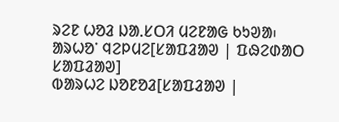ᱨᱮᱱ ᱦᱚᱲ ᱡᱟᱹᱥᱛᱤ ᱢᱮᱱᱟᱜ ᱠᱩᱣᱟ᱾
ᱟᱨᱦᱚᱸ ᱧᱮᱞᱢᱮ[ᱥᱟᱯᱲᱟᱣ | ᱯᱷᱮᱰᱟᱛ ᱥᱟᱯᱲᱟᱣ]
ᱵᱟᱨᱦᱮ ᱡᱚᱱᱚᱲ[ᱥᱟᱯᱲᱟᱣ |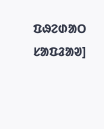ᱯᱷᱮᱰᱟᱛ ᱥᱟᱯᱲᱟᱣ]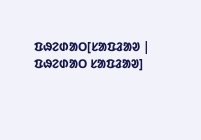ᱯᱷᱮᱰᱟᱛ[ᱥᱟᱯᱲᱟᱣ | ᱯᱷᱮᱰᱟᱛ ᱥᱟᱯᱲᱟᱣ]